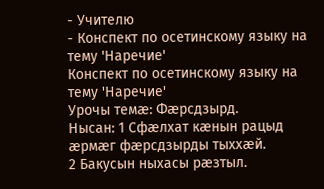- Учителю
- Конспект по осетинскому языку на тему 'Наречие'
Конспект по осетинскому языку на тему 'Наречие'
Урочы темæ: Фæрсдзырд.
Нысан: 1 Сфæлхат кæнын рацыд æрмæг фæрсдзырды тыххæй.
2 Бакусын ныхасы рæзтыл.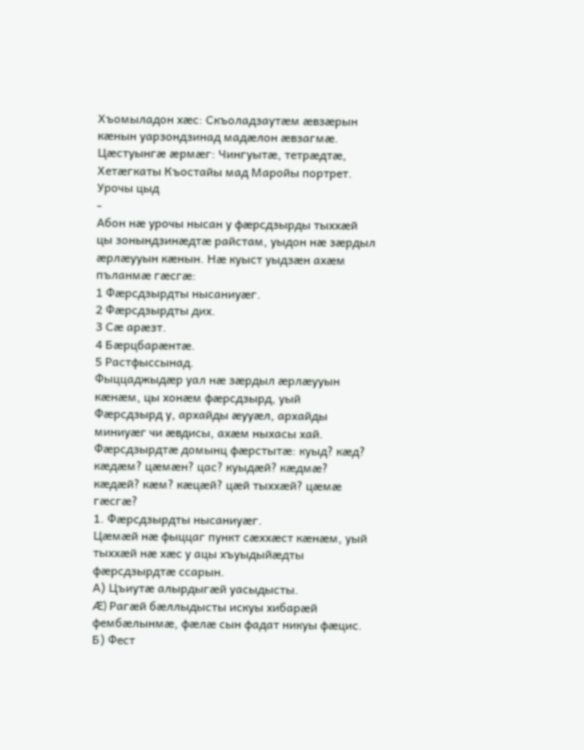Хъомыладон хæс: Скъоладзаутæм æвзæрын кæнын уарзондзинад мадæлон æвзагмæ.
Цæстуынгæ æрмæг: Чингуытæ, тетрæдтæ, Хетæгкаты Къостайы мад Маройы портрет.
Урочы цыд
-
Абон нæ урочы нысан у фæрсдзырды тыххæй цы зонындзинæдтæ райстам, уыдон нæ зæрдыл æрлæууын кæнын. Нæ куыст уыдзæн ахæм пъланмæ гæсгæ:
1 Фæрсдзырдты нысаниуæг.
2 Фæрсдзырдты дих.
3 Сæ арæзт.
4 Бæрцбарæнтæ.
5 Растфыссынад.
Фыццаджыдæр уал нæ зæрдыл æрлæууын кæнæм, цы хонæм фæрсдзырд, уый
Фæрсдзырд у, архайды æууæл, архайды миниуæг чи æвдисы, ахæм ныхасы хай. Фæрсдзырдтæ домынц фæрстытæ: куыд? кæд? кæдæм? цæмæн? цас? куыдæй? кæдмæ? кæдæй? кæм? кæцæй? цæй тыххæй? цæмæ гæсгæ?
1. Фæрсдзырдты нысаниуæг.
Цæмæй нæ фыццаг пункт сæххæст кæнæм, уый тыххæй нæ хæс у ацы хъуыдыйæдты фæрсдзырдтæ ссарын.
А) Цъиутæ алырдыгæй уасыдысты.
Æ) Рагæй бæллыдысты искуы хибарæй фембæлынмæ, фæлæ сын фадат никуы фæцис.
Б) Фест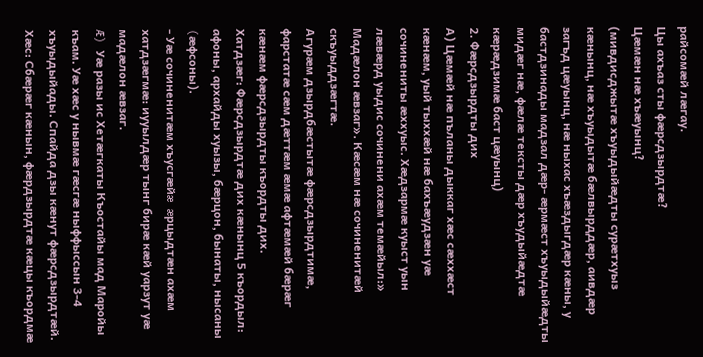райсомæй лæгау.
Цы ахъаз сты фæрсдзырдтæ?
Цæмæн нæ хъæуынц?
(мивдисджытæ хъуыдыйæдты сурæтхуыз кæнынц, нæ хъуыдытæ бæлвырддæр, аивдæр загъд цæуынц, нæ ныхас хъæздыгдæр кæны, у бастдзинады мадзал дæр- æрмæст хъуыдыйæдты мидæг нæ, фæлæ тексты дæр хъудыйæдтæ кæрæдзимæ баст цæуынц)
2. Фæрсдзырдты дих
А) Цæмæй нæ пъланы дыккаг хæс сæххæст кæнæм, уый тыххæй нæ бахъæудзæн уæ сочинениты æххуыс. Хæдзармæ куыст уын лæвæрд уыдис сочинени ахæм темæйыл:» Мадæлон æвзаг». Кæсæм нæ сочиненитæй скъуыддзæгтæ.
Агурæм дзырдбæстытæ фæрсдзырдтимæ, фарстатæ сæм дæттæм æмæ афтæмæй бæрæг кæнæм фæрсдзырдты къордты дих.
Хатдзæг: Фæрсдзырдтæ дих кæнынц 5 къордыл: афоны, архайды хуызы, бæрцон, бынаты, нысаны (æфсоны).
- Уæ сочиненитæм хъусгæйæ æрцыдтæн ахæм хатдзæгмæ: иууылдæр тынг бирæ кæй уарзут уæ мадæлон æвзаг.
Æ) Уæ разы ис Хетæгкаты Къостайы мад Маройы къам. Уæ хæс у нывмæ гæсгæ ныффыссын 3-4 хъуыдыйады. Спайда дзы кæнут фæрсдзырдтæй.
Хæс: Сбæрæг кæнын, фæрдзырдтæ кæцы къордмæ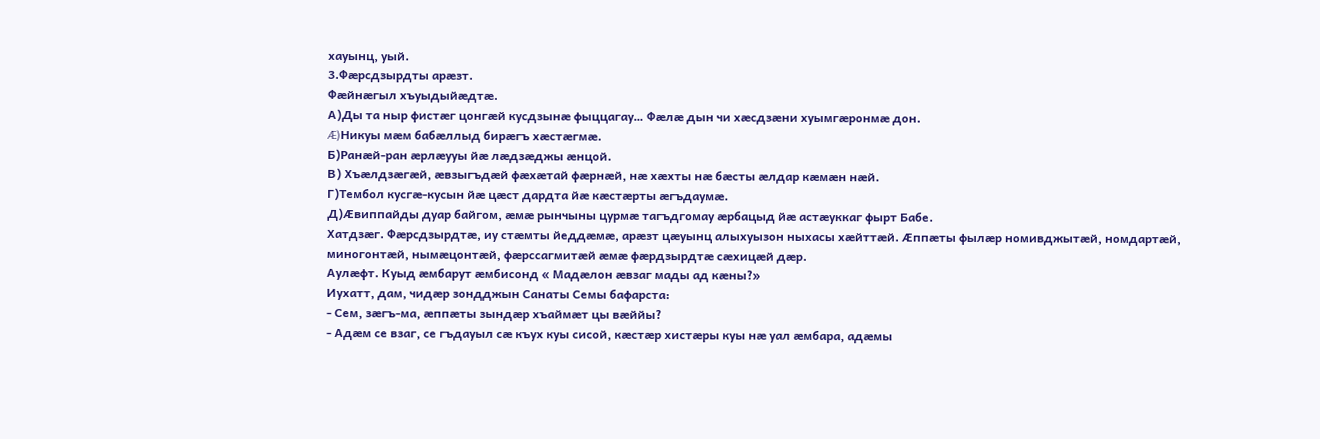хауынц, уый.
3.Фæрсдзырдты арæзт.
Фæйнæгыл хъуыдыйæдтæ.
А)Ды та ныр фистæг цонгæй кусдзынæ фыццагау… Фæлæ дын чи хæсдзæни хуымгæронмæ дон.
Æ)Никуы мæм бабæллыд бирæгъ хæстæгмæ.
Б)Ранæй-ран æрлæууы йæ лæдзæджы æнцой.
В) Хъæлдзæгæй, æвзыгъдæй фæхæтай фæрнæй, нæ хæхты нæ бæсты æлдар кæмæн нæй.
Г)Тембол кусгæ-кусын йæ цæст дардта йæ кæстæрты æгъдаумæ.
Д)Æвиппайды дуар байгом, æмæ рынчыны цурмæ тагъдгомау æрбацыд йæ астæуккаг фырт Бабе.
Хатдзæг. Фæрсдзырдтæ, иу стæмты йеддæмæ, арæзт цæуынц алыхуызон ныхасы хæйттæй. Æппæты фылæр номивджытæй, номдартæй, миногонтæй, нымæцонтæй, фæрссагмитæй æмæ фæрдзырдтæ сæхицæй дæр.
Аулæфт. Куыд æмбарут æмбисонд « Мадæлон æвзаг мады ад кæны?»
Иухатт, дам, чидæр зондджын Санаты Семы бафарста:
- Сем, зæгъ-ма, æппæты зындæр хъаймæт цы вæййы?
- Адæм се взаг, се гъдауыл сæ къух куы сисой, кæстæр хистæры куы нæ уал æмбара, адæмы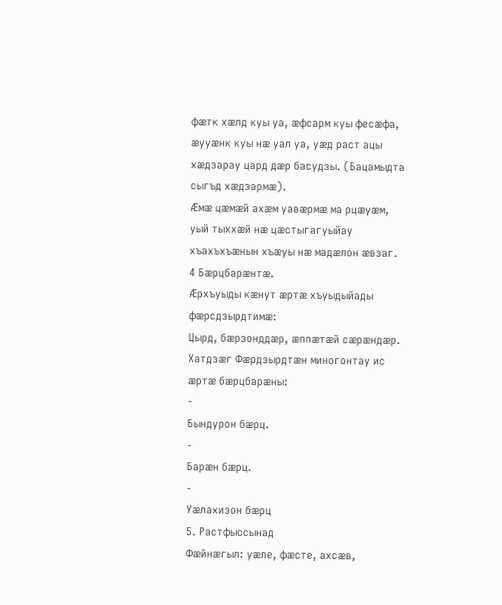фæтк хæлд куы уа, æфсарм куы фесæфа, æууæнк куы нæ уал уа, уæд раст ацы хæдзарау цард дæр басудзы. (Бацамыдта сыгъд хæдзармæ).
Æмæ цæмæй ахæм уавæрмæ ма рцæуæм, уый тыххæй нæ цæстыгагуыйау хъахъхъæнын хъæуы нæ мадæлон æвзаг.
4 Бæрцбарæнтæ.
Æрхъуыды кæнут æртæ хъуыдыйады фæрсдзырдтимæ:
Цырд, бæрзонддæр, æппæтæй сæрæндæр.
Хатдзæг Фæрдзырдтæн миногонтау ис æртæ бæрцбарæны:
-
Бындурон бæрц.
-
Барæн бæрц.
-
Уæлахизон бæрц
5. Растфыссынад
Фæйнæгыл: уæле, фæсте, ахсæв,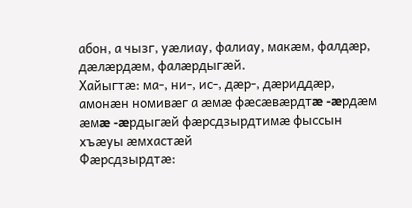абон, а чызг, уæлиау, фалиау, макæм, фалдæр, дæлæрдæм, фалæрдыгæй.
Хайыгтæ: ма-, ни-, ис-, дæр-, дæриддæр, амонæн номивæг а æмæ фæсæвæрдтæ -æрдæм æмæ -æрдыгæй фæрсдзырдтимæ фыссын хъæуы æмхастæй
Фæрсдзырдтæ: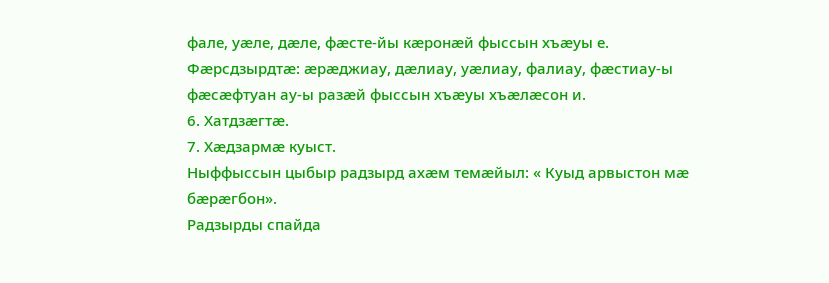фале, уæле, дæле, фæсте-йы кæронæй фыссын хъæуы е.
Фæрсдзырдтæ: æрæджиау, дæлиау, уæлиау, фалиау, фæстиау-ы фæсæфтуан ау-ы разæй фыссын хъæуы хъæлæсон и.
6. Хатдзæгтæ.
7. Хæдзармæ куыст.
Ныффыссын цыбыр радзырд ахæм темæйыл: « Куыд арвыстон мæ бæрæгбон».
Радзырды спайда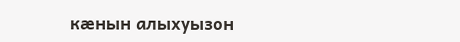кæнын алыхуызон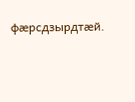фæрсдзырдтæй.